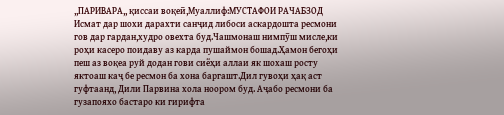,,ПАРИВАРА,, қиссаи воқеӣ,Муаллиф:МУСТАФОИ РАЧАБЗОД Исмат дар шохи дарахти санҷид либоси аскардошта ресмони гов дар гардан,худро овехта буд.Чашмонаш нимпӯш мисле,ки роҳи касеро поидаву аз карда пушаймон бошад.Ҳамон бегоҳи пеш аз воқеа руй додан гови сиёҳи аллаи як шохаш росту яктоаш каҷ бе ресмон ба хона баргашт.Дил гувоҳи ҳақ аст гуфтаанд, Дили Парвина хола ноором буд. Аҷабо ресмони ба гузапояхо бастаро ки гирифта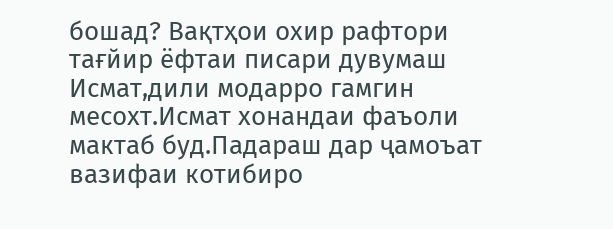бошад? Вақтҳои охир рафтори тағйир ёфтаи писари дувумаш Исмат,дили модарро гамгин месохт.Исмат хонандаи фаъоли мактаб буд.Падараш дар ҷамоъат вазифаи котибиро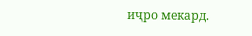иҷро мекард.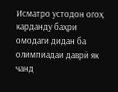Исматро устодон огоҳ карданду баҳри омодаги дидан ба олимпиадаи даврӣ як чанд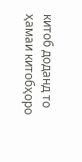китоб доданд то ҳамаи китобҳоро